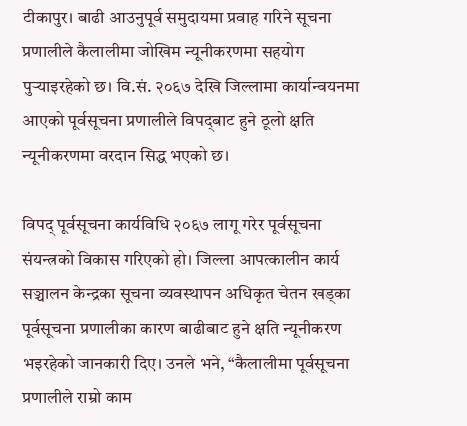टीकापुर। बाढी आउनुपूर्व समुदायमा प्रवाह गरिने सूचना प्रणालीले कैलालीमा जोखिम न्यूनीकरणमा सहयोग पुर्‍याइरहेको छ। वि.सं. २०६७ देखि जिल्लामा कार्यान्वयनमा आएको पूर्वसूचना प्रणालीले विपद्‍बाट हुने ठूलो क्षति न्यूनीकरणमा वरदान सिद्ध भएको छ।

विपद् पूर्वसूचना कार्यविधि २०६७ लागू गरेर पूर्वसूचना संयन्त्रको विकास गरिएको हो। जिल्ला आपत्कालीन कार्य सञ्चालन केन्द्रका सूचना व्यवस्थापन अधिकृत चेतन खड्का पूर्वसूचना प्रणालीका कारण बाढीबाट हुने क्षति न्यूनीकरण भइरहेको जानकारी दिए। उनले भने, “कैलालीमा पूर्वसूचना प्रणालीले राम्रो काम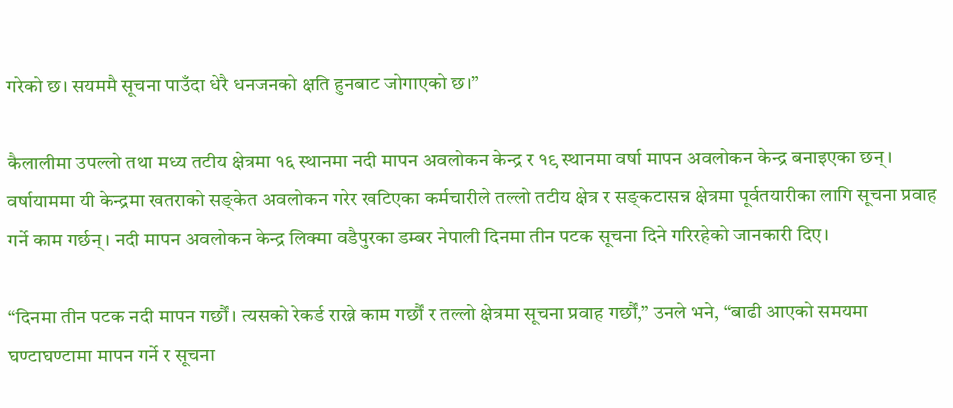गरेको छ। सयममै सूचना पाउँदा धेरै धनजनको क्षति हुनबाट जोगाएको छ।”

कैलालीमा उपल्लो तथा मध्य तटीय क्षेत्रमा १६ स्थानमा नदी मापन अवलोकन केन्द्र र १९ स्थानमा वर्षा मापन अवलोकन केन्द्र बनाइएका छन्। वर्षायाममा यी केन्द्रमा खतराको सङ्‍केत अवलोकन गरेर खटिएका कर्मचारीले तल्लो तटीय क्षेत्र र सङ्‍कटासन्न क्षेत्रमा पूर्वतयारीका लागि सूचना प्रवाह गर्ने काम गर्छन्। नदी मापन अवलोकन केन्द्र लिक्मा वडैपुरका डम्बर नेपाली दिनमा तीन पटक सूचना दिने गरिरहेको जानकारी दिए।

“दिनमा तीन पटक नदी मापन गर्छौं। त्यसको रेकर्ड राख्ने काम गर्छौं र तल्लो क्षेत्रमा सूचना प्रवाह गर्छौं,” उनले भने, “बाढी आएको समयमा घण्टाघण्टामा मापन गर्ने र सूचना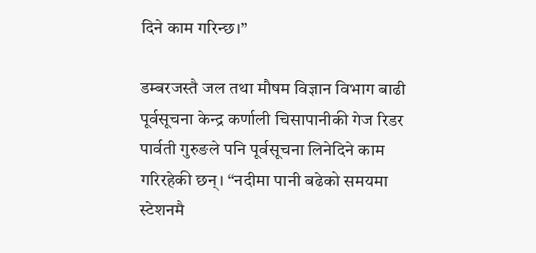दिने काम गरिन्छ।”

डम्बरजस्तै जल तथा मौषम विज्ञान विभाग बाढी पूर्वसूचना केन्द्र कर्णाली चिसापानीकी गेज रिडर पार्वती गुरुङले पनि पूर्वसूचना लिनेदिने काम गरिरहेकी छन्। “नदीमा पानी बढेको समयमा स्टेशनमै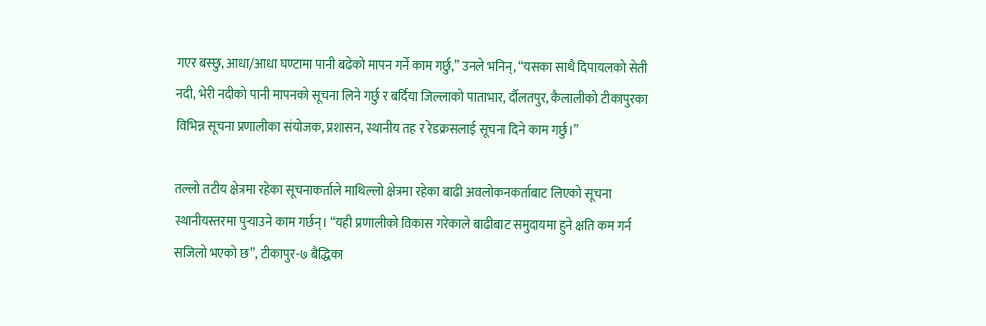गएर बस्छु, आधा/आधा घण्टामा पानी बढेको मापन गर्ने काम गर्छु,” उनले भनिन्, “यसका साथै दिपायलको सेती नदी, भेरी नदीको पानी मापनको सूचना लिने गर्छु र बर्दिया जिल्लाको पाताभार, र्दौलतपुर, कैलालीको टीकापुरका विभिन्न सूचना प्रणालीका संयोजक, प्रशासन, स्थानीय तह र रेडक्रसलाई सूचना दिने काम गर्छु।”

तल्लो तटीय क्षेत्रमा रहेका सूचनाकर्ताले माथिल्लो क्षेत्रमा रहेका बाढी अवलोकनकर्ताबाट लिएको सूचना स्थानीयस्तरमा पुर्‍याउने काम गर्छन्। “यही प्रणालीको विकास गरेकाले बाढीबाट समुदायमा हुने क्षति कम गर्न सजिलो भएको छ”, टीकापुर-७ बैद्धिका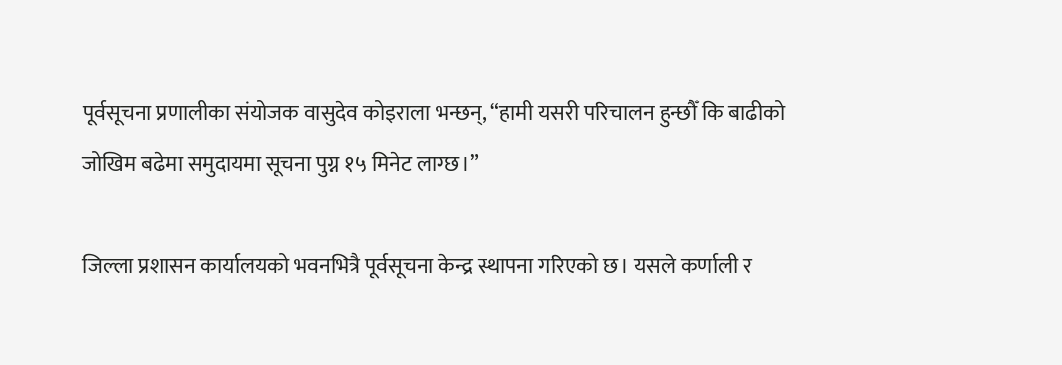पूर्वसूचना प्रणालीका संयोजक वासुदेव कोइराला भन्छन्, “हामी यसरी परिचालन हुन्छौँ कि बाढीको जोखिम बढेमा समुदायमा सूचना पुग्न १५ मिनेट लाग्छ।”

जिल्ला प्रशासन कार्यालयको भवनभित्रै पूर्वसूचना केन्द्र स्थापना गरिएको छ। यसले कर्णाली र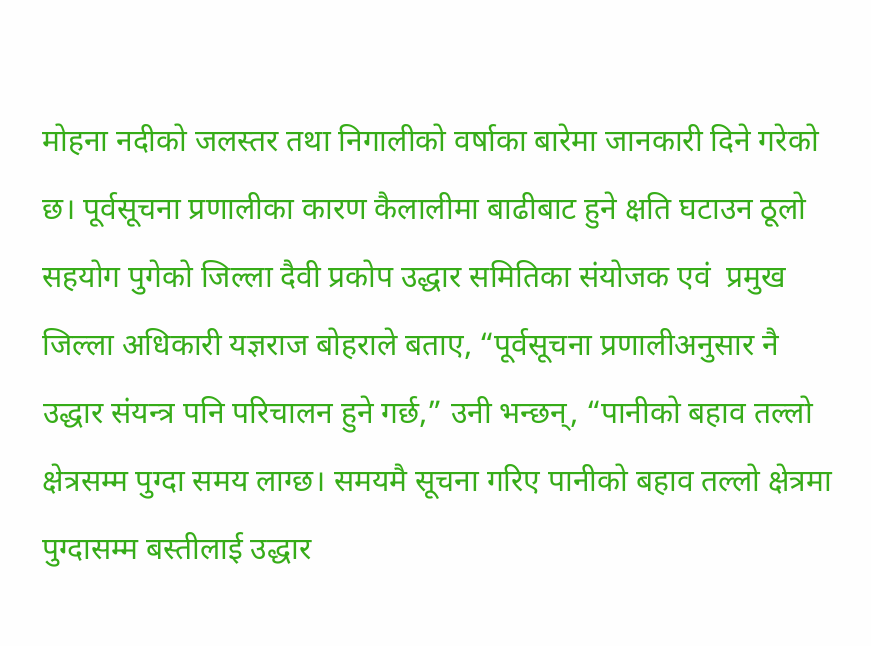मोहना नदीको जलस्तर तथा निगालीको वर्षाका बारेमा जानकारी दिने गरेको छ। पूर्वसूचना प्रणालीका कारण कैलालीमा बाढीबाट हुने क्षति घटाउन ठूलो सहयोग पुगेको जिल्ला दैवी प्रकोप उद्धार समितिका संयोजक एवं  प्रमुख जिल्ला अधिकारी यज्ञराज बोहराले बताए, “पूर्वसूचना प्रणालीअनुसार नै उद्धार संयन्त्र पनि परिचालन हुने गर्छ,” उनी भन्छन्, “पानीको बहाव तल्लो क्षेत्रसम्म पुग्दा समय लाग्छ। समयमै सूचना गरिए पानीको बहाव तल्लो क्षेत्रमा पुग्दासम्म बस्तीलाई उद्धार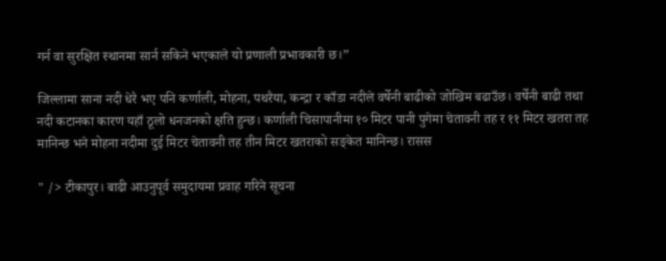गर्न वा सुरक्षित स्थानमा सार्न सकिने भएकाले यो प्रणाली प्रभावकारी छ।”

जिल्लामा साना नदी धेरै भए पनि कर्णाली, मोहना, पथरैया, कन्द्रा र काँडा नदीले वर्षेनी बाढीको जोखिम बढाउँछ। वर्षेनी बाढी तथा नदी कटानका कारण यहाँ ठूलो धनजनको क्षति हुन्छ। कर्णाली चिसापानीमा १० मिटर पानी पुगेमा चेतावनी तह र ११ मिटर खतरा तह मानिन्छ भने मोहना नदीमा दुई मिटर चेतावनी तह तीन मिटर खतराको सङ्‍केत मानिन्छ। रासस

" /> टीकापुर। बाढी आउनुपूर्व समुदायमा प्रवाह गरिने सूचना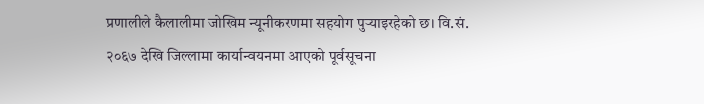प्रणालीले कैलालीमा जोखिम न्यूनीकरणमा सहयोग पुर्‍याइरहेको छ। वि.सं. २०६७ देखि जिल्लामा कार्यान्वयनमा आएको पूर्वसूचना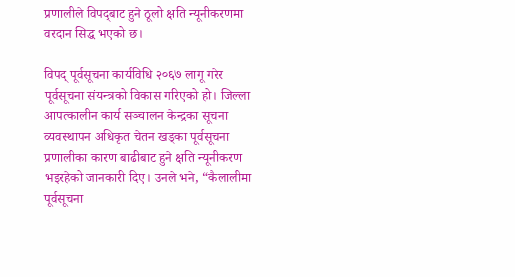प्रणालीले विपद्‍बाट हुने ठूलो क्षति न्यूनीकरणमा वरदान सिद्ध भएको छ।

विपद् पूर्वसूचना कार्यविधि २०६७ लागू गरेर पूर्वसूचना संयन्त्रको विकास गरिएको हो। जिल्ला आपत्कालीन कार्य सञ्चालन केन्द्रका सूचना व्यवस्थापन अधिकृत चेतन खड्का पूर्वसूचना प्रणालीका कारण बाढीबाट हुने क्षति न्यूनीकरण भइरहेको जानकारी दिए। उनले भने, “कैलालीमा पूर्वसूचना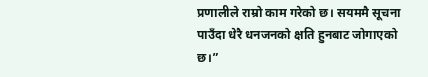प्रणालीले राम्रो काम गरेको छ। सयममै सूचना पाउँदा धेरै धनजनको क्षति हुनबाट जोगाएको छ।”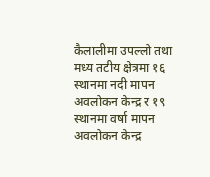कैलालीमा उपल्लो तथा मध्य तटीय क्षेत्रमा १६ स्थानमा नदी मापन अवलोकन केन्द्र र १९ स्थानमा वर्षा मापन अवलोकन केन्द्र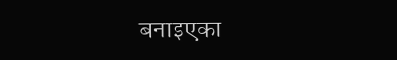बनाइएका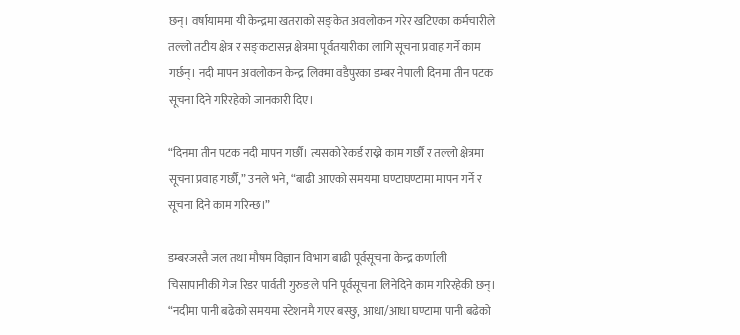छन्। वर्षायाममा यी केन्द्रमा खतराको सङ्‍केत अवलोकन गरेर खटिएका कर्मचारीले तल्लो तटीय क्षेत्र र सङ्‍कटासन्न क्षेत्रमा पूर्वतयारीका लागि सूचना प्रवाह गर्ने काम गर्छन्। नदी मापन अवलोकन केन्द्र लिक्मा वडैपुरका डम्बर नेपाली दिनमा तीन पटक सूचना दिने गरिरहेको जानकारी दिए।

“दिनमा तीन पटक नदी मापन गर्छौं। त्यसको रेकर्ड राख्ने काम गर्छौं र तल्लो क्षेत्रमा सूचना प्रवाह गर्छौं,” उनले भने, “बाढी आएको समयमा घण्टाघण्टामा मापन गर्ने र सूचना दिने काम गरिन्छ।”

डम्बरजस्तै जल तथा मौषम विज्ञान विभाग बाढी पूर्वसूचना केन्द्र कर्णाली चिसापानीकी गेज रिडर पार्वती गुरुङले पनि पूर्वसूचना लिनेदिने काम गरिरहेकी छन्। “नदीमा पानी बढेको समयमा स्टेशनमै गएर बस्छु, आधा/आधा घण्टामा पानी बढेको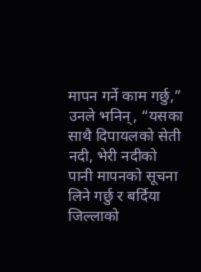मापन गर्ने काम गर्छु,” उनले भनिन्, “यसका साथै दिपायलको सेती नदी, भेरी नदीको पानी मापनको सूचना लिने गर्छु र बर्दिया जिल्लाको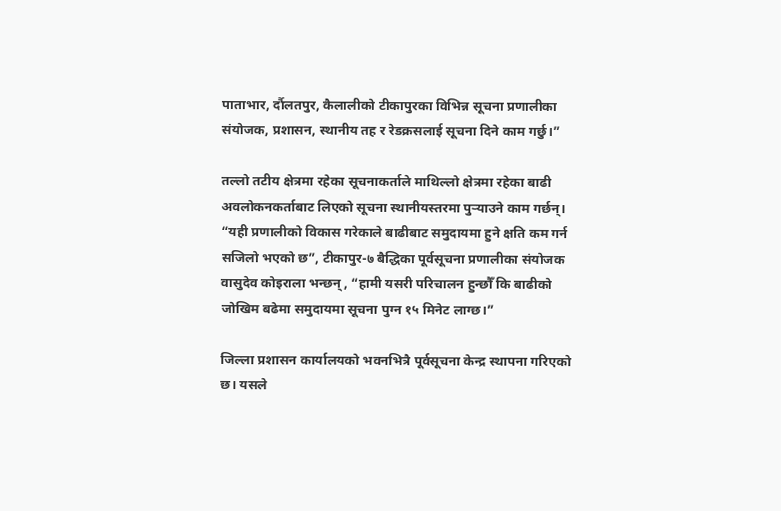पाताभार, र्दौलतपुर, कैलालीको टीकापुरका विभिन्न सूचना प्रणालीका संयोजक, प्रशासन, स्थानीय तह र रेडक्रसलाई सूचना दिने काम गर्छु।”

तल्लो तटीय क्षेत्रमा रहेका सूचनाकर्ताले माथिल्लो क्षेत्रमा रहेका बाढी अवलोकनकर्ताबाट लिएको सूचना स्थानीयस्तरमा पुर्‍याउने काम गर्छन्। “यही प्रणालीको विकास गरेकाले बाढीबाट समुदायमा हुने क्षति कम गर्न सजिलो भएको छ”, टीकापुर-७ बैद्धिका पूर्वसूचना प्रणालीका संयोजक वासुदेव कोइराला भन्छन्, “हामी यसरी परिचालन हुन्छौँ कि बाढीको जोखिम बढेमा समुदायमा सूचना पुग्न १५ मिनेट लाग्छ।”

जिल्ला प्रशासन कार्यालयको भवनभित्रै पूर्वसूचना केन्द्र स्थापना गरिएको छ। यसले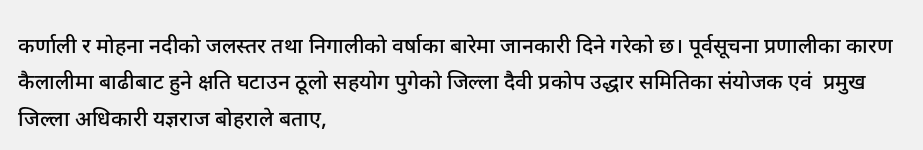कर्णाली र मोहना नदीको जलस्तर तथा निगालीको वर्षाका बारेमा जानकारी दिने गरेको छ। पूर्वसूचना प्रणालीका कारण कैलालीमा बाढीबाट हुने क्षति घटाउन ठूलो सहयोग पुगेको जिल्ला दैवी प्रकोप उद्धार समितिका संयोजक एवं  प्रमुख जिल्ला अधिकारी यज्ञराज बोहराले बताए,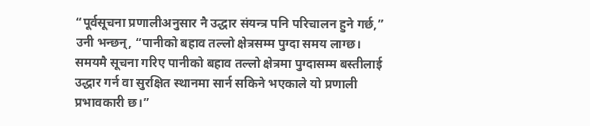“पूर्वसूचना प्रणालीअनुसार नै उद्धार संयन्त्र पनि परिचालन हुने गर्छ,” उनी भन्छन्, “पानीको बहाव तल्लो क्षेत्रसम्म पुग्दा समय लाग्छ। समयमै सूचना गरिए पानीको बहाव तल्लो क्षेत्रमा पुग्दासम्म बस्तीलाई उद्धार गर्न वा सुरक्षित स्थानमा सार्न सकिने भएकाले यो प्रणाली प्रभावकारी छ।”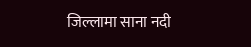जिल्लामा साना नदी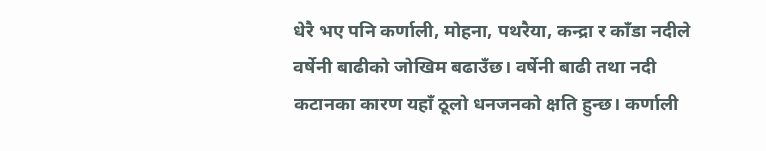धेरै भए पनि कर्णाली, मोहना, पथरैया, कन्द्रा र काँडा नदीले वर्षेनी बाढीको जोखिम बढाउँछ। वर्षेनी बाढी तथा नदी कटानका कारण यहाँ ठूलो धनजनको क्षति हुन्छ। कर्णाली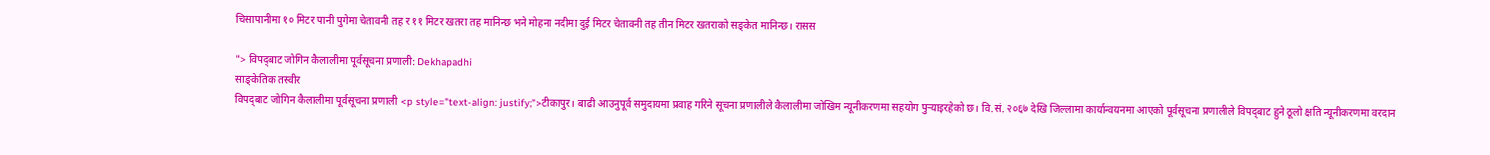चिसापानीमा १० मिटर पानी पुगेमा चेतावनी तह र ११ मिटर खतरा तह मानिन्छ भने मोहना नदीमा दुई मिटर चेतावनी तह तीन मिटर खतराको सङ्‍केत मानिन्छ। रासस

"> विपद्‍बाट जोगिन कैलालीमा पूर्वसूचना प्रणाली: Dekhapadhi
साङ्‍केतिक तस्वीर
विपद्‍बाट जोगिन कैलालीमा पूर्वसूचना प्रणाली <p style="text-align: justify;">टीकापुर। बाढी आउनुपूर्व समुदायमा प्रवाह गरिने सूचना प्रणालीले कैलालीमा जोखिम न्यूनीकरणमा सहयोग पुर्‍याइरहेको छ। वि.सं. २०६७ देखि जिल्लामा कार्यान्वयनमा आएको पूर्वसूचना प्रणालीले विपद्‍बाट हुने ठूलो क्षति न्यूनीकरणमा वरदान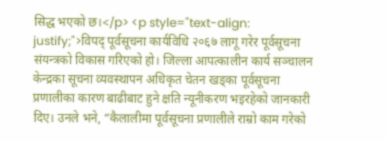सिद्ध भएको छ।</p> <p style="text-align: justify;">विपद् पूर्वसूचना कार्यविधि २०६७ लागू गरेर पूर्वसूचना संयन्त्रको विकास गरिएको हो। जिल्ला आपत्कालीन कार्य सञ्चालन केन्द्रका सूचना व्यवस्थापन अधिकृत चेतन खड्का पूर्वसूचना प्रणालीका कारण बाढीबाट हुने क्षति न्यूनीकरण भइरहेको जानकारी दिए। उनले भने, “कैलालीमा पूर्वसूचना प्रणालीले राम्रो काम गरेको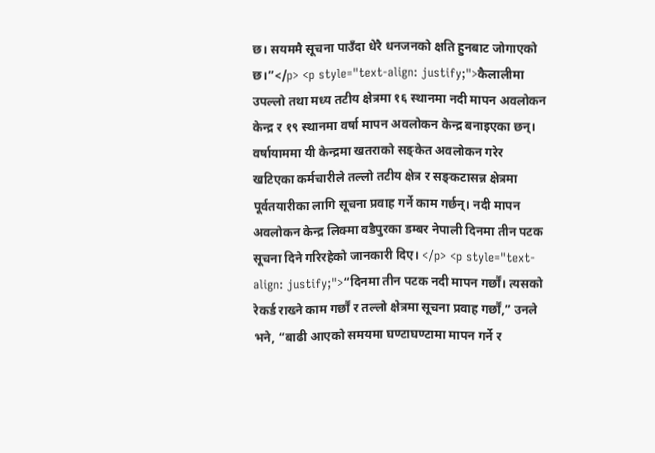छ। सयममै सूचना पाउँदा धेरै धनजनको क्षति हुनबाट जोगाएको छ।”</p> <p style="text-align: justify;">कैलालीमा उपल्लो तथा मध्य तटीय क्षेत्रमा १६ स्थानमा नदी मापन अवलोकन केन्द्र र १९ स्थानमा वर्षा मापन अवलोकन केन्द्र बनाइएका छन्। वर्षायाममा यी केन्द्रमा खतराको सङ्‍केत अवलोकन गरेर खटिएका कर्मचारीले तल्लो तटीय क्षेत्र र सङ्‍कटासन्न क्षेत्रमा पूर्वतयारीका लागि सूचना प्रवाह गर्ने काम गर्छन्। नदी मापन अवलोकन केन्द्र लिक्मा वडैपुरका डम्बर नेपाली दिनमा तीन पटक सूचना दिने गरिरहेको जानकारी दिए। </p> <p style="text-align: justify;">“दिनमा तीन पटक नदी मापन गर्छौं। त्यसको रेकर्ड राख्ने काम गर्छौं र तल्लो क्षेत्रमा सूचना प्रवाह गर्छौं,” उनले भने, “बाढी आएको समयमा घण्टाघण्टामा मापन गर्ने र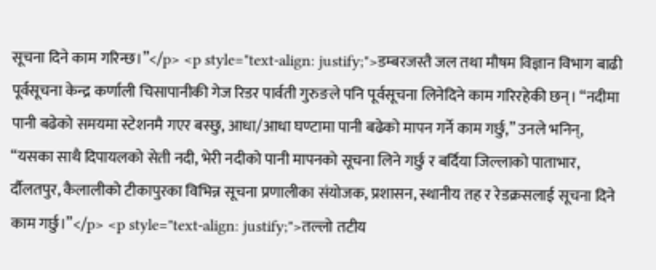सूचना दिने काम गरिन्छ।”</p> <p style="text-align: justify;">डम्बरजस्तै जल तथा मौषम विज्ञान विभाग बाढी पूर्वसूचना केन्द्र कर्णाली चिसापानीकी गेज रिडर पार्वती गुरुङले पनि पूर्वसूचना लिनेदिने काम गरिरहेकी छन्। “नदीमा पानी बढेको समयमा स्टेशनमै गएर बस्छु, आधा/आधा घण्टामा पानी बढेको मापन गर्ने काम गर्छु,” उनले भनिन्, “यसका साथै दिपायलको सेती नदी, भेरी नदीको पानी मापनको सूचना लिने गर्छु र बर्दिया जिल्लाको पाताभार, र्दौलतपुर, कैलालीको टीकापुरका विभिन्न सूचना प्रणालीका संयोजक, प्रशासन, स्थानीय तह र रेडक्रसलाई सूचना दिने काम गर्छु।”</p> <p style="text-align: justify;">तल्लो तटीय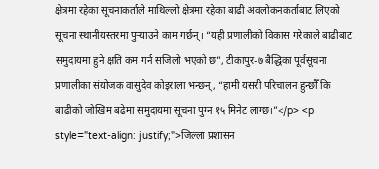क्षेत्रमा रहेका सूचनाकर्ताले माथिल्लो क्षेत्रमा रहेका बाढी अवलोकनकर्ताबाट लिएको सूचना स्थानीयस्तरमा पुर्‍याउने काम गर्छन्। “यही प्रणालीको विकास गरेकाले बाढीबाट समुदायमा हुने क्षति कम गर्न सजिलो भएको छ”, टीकापुर-७ बैद्धिका पूर्वसूचना प्रणालीका संयोजक वासुदेव कोइराला भन्छन्, “हामी यसरी परिचालन हुन्छौँ कि बाढीको जोखिम बढेमा समुदायमा सूचना पुग्न १५ मिनेट लाग्छ।”</p> <p style="text-align: justify;">जिल्ला प्रशासन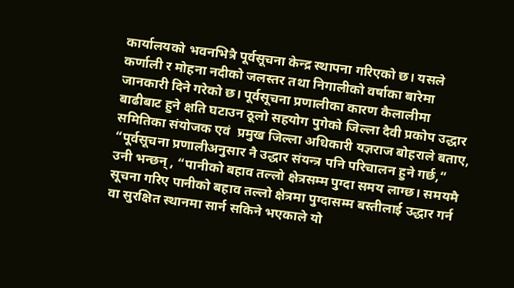कार्यालयको भवनभित्रै पूर्वसूचना केन्द्र स्थापना गरिएको छ। यसले कर्णाली र मोहना नदीको जलस्तर तथा निगालीको वर्षाका बारेमा जानकारी दिने गरेको छ। पूर्वसूचना प्रणालीका कारण कैलालीमा बाढीबाट हुने क्षति घटाउन ठूलो सहयोग पुगेको जिल्ला दैवी प्रकोप उद्धार समितिका संयोजक एवं  प्रमुख जिल्ला अधिकारी यज्ञराज बोहराले बताए, “पूर्वसूचना प्रणालीअनुसार नै उद्धार संयन्त्र पनि परिचालन हुने गर्छ,” उनी भन्छन्, “पानीको बहाव तल्लो क्षेत्रसम्म पुग्दा समय लाग्छ। समयमै सूचना गरिए पानीको बहाव तल्लो क्षेत्रमा पुग्दासम्म बस्तीलाई उद्धार गर्न वा सुरक्षित स्थानमा सार्न सकिने भएकाले यो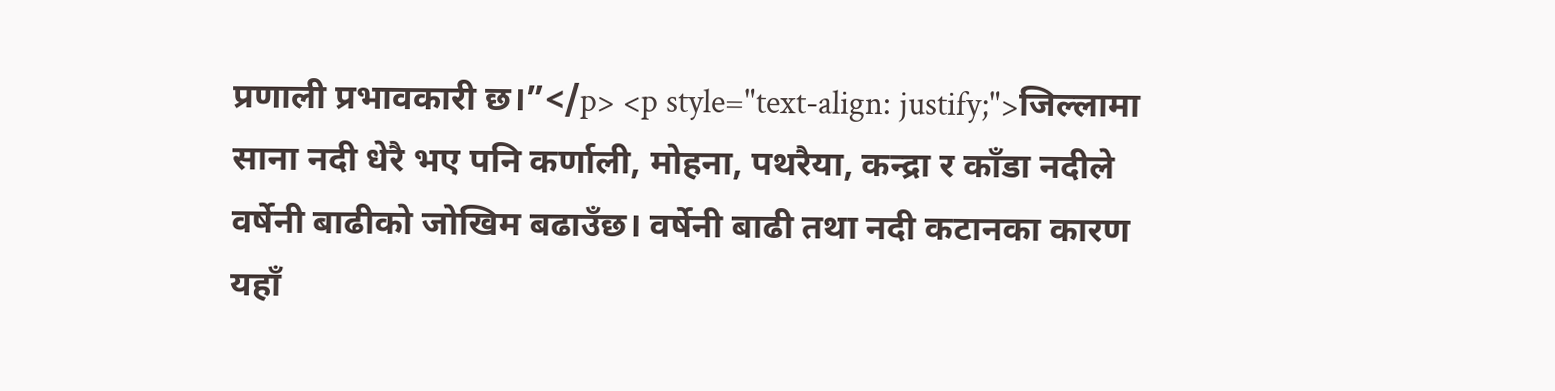प्रणाली प्रभावकारी छ।”</p> <p style="text-align: justify;">जिल्लामा साना नदी धेरै भए पनि कर्णाली, मोहना, पथरैया, कन्द्रा र काँडा नदीले वर्षेनी बाढीको जोखिम बढाउँछ। वर्षेनी बाढी तथा नदी कटानका कारण यहाँ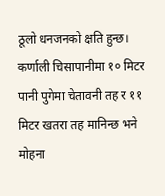ठूलो धनजनको क्षति हुन्छ। कर्णाली चिसापानीमा १० मिटर पानी पुगेमा चेतावनी तह र ११ मिटर खतरा तह मानिन्छ भने मोहना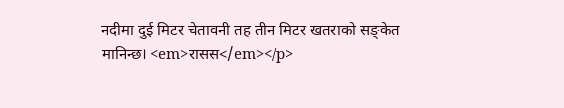नदीमा दुई मिटर चेतावनी तह तीन मिटर खतराको सङ्‍केत मानिन्छ। <em>रासस</em></p>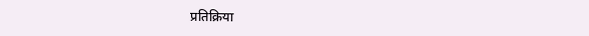प्रतिक्रिया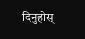दिनुहोस्